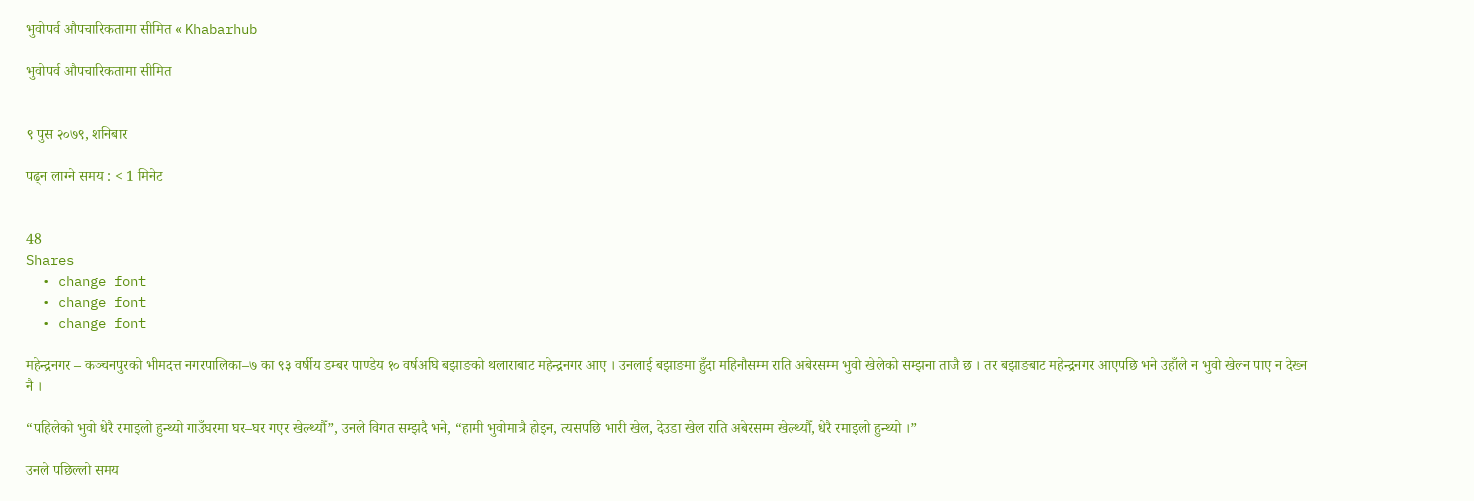भुवोपर्व औपचारिकतामा सीमित « Khabarhub

भुवोपर्व औपचारिकतामा सीमित


९ पुस २०७९, शनिबार

पढ्न लाग्ने समय : < 1 मिनेट


48
Shares
  • change font
  • change font
  • change font

महेन्द्रनगर – कञ्चनपुरको भीमदत्त नगरपालिका–७ का ९३ वर्षीय डम्बर पाण्डेय १० वर्षअघि बझाङको थलाराबाट महेन्द्रनगर आए । उनलाई बझाङमा हुँदा महिनौसम्म राति अबेरसम्म भुवो खेलेको सम्झना ताजै छ । तर बझाङबाट महेन्द्रनगर आएपछि भने उहाँले न भुवो खेल्न पाए न देख्न नै ।

“पहिलेको भुवो धेरै रमाइलो हुन्थ्यो गाउँघरमा घर–घर गएर खेल्थ्यौँ”, उनले विगत सम्झदै भने, “हामी भुवोमात्रै होइन, त्यसपछि भारी खेल, देउडा खेल राति अबेरसम्म खेल्थ्यौँ, धेरै रमाइलो हुन्थ्यो ।”

उनले पछिल्लो समय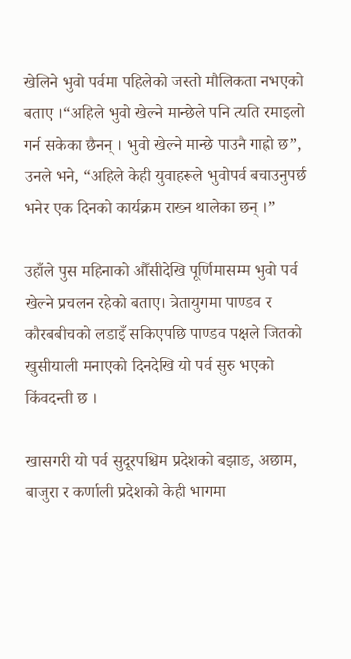खेलिने भुवो पर्वमा पहिलेको जस्तो मौलिकता नभएको बताए ।“अहिले भुवो खेल्ने मान्छेले पनि त्यति रमाइलो गर्न सकेका छैनन् । भुवो खेल्ने मान्छे पाउनै गाह्रो छ”, उनले भने, “अहिले केही युवाहरूले भुवोपर्व बचाउनुपर्छ भनेर एक दिनको कार्यक्रम राख्न थालेका छन् ।”

उहाँले पुस महिनाको औँसीदेखि पूर्णिमासम्म भुवो पर्व खेल्ने प्रचलन रहेको बताए। त्रेतायुगमा पाण्डव र कौरबबीचको लडाइँ सकिएपछि पाण्डव पक्षले जितको खुसीयाली मनाएको दिनदेखि यो पर्व सुरु भएको किंवदन्ती छ ।

खासगरी यो पर्व सुदूरपश्चिम प्रदेशको बझाङ, अछाम, बाजुरा र कर्णाली प्रदेशको केही भागमा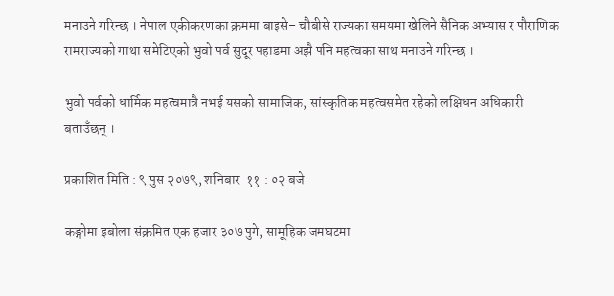मनाउने गरिन्छ । नेपाल एकीकरणका क्रममा बाइसे– चौबीसे राज्यका समयमा खेलिने सैनिक अभ्यास र पौराणिक रामराज्यको गाथा समेटिएको भुवो पर्व सुदूर पहाडमा अझै पनि महत्वका साथ मनाउने गरिन्छ ।

भुवो पर्वको धार्मिक महत्वमात्रै नभई यसको सामाजिक, सांस्कृतिक महत्वसमेत रहेको लक्षिधन अधिकारी बताउँछन् ।

प्रकाशित मिति : ९ पुस २०७९, शनिबार  ११ : ०२ बजे

कङ्गोमा इबोला संक्रमित एक हजार ३०७ पुगे, सामूहिक जमघटमा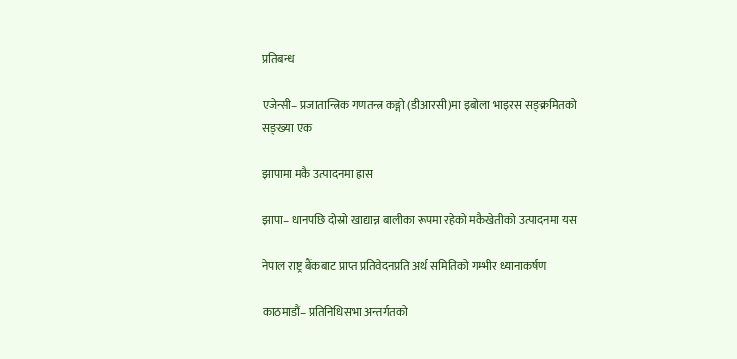प्रतिबन्ध

एजेन्सी– प्रजातान्त्रिक गणतन्त्र कङ्गो (डीआरसी)मा इबोला भाइरस सङ्क्रमितको सङ्ख्या एक

झापामा मकै उत्पादनमा ह्रास

झापा– धानपछि दोस्रो खाद्यान्न बालीका रूपमा रहेको मकैखेतीको उत्पादनमा यस

नेपाल राष्ट्र बैंकबाट प्राप्त प्रतिवेदनप्रति अर्थ समितिको गम्भीर ध्यानाकर्षण

काठमाडौं– प्रतिनिधिसभा अन्तर्गतको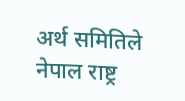अर्थ समितिले नेपाल राष्ट्र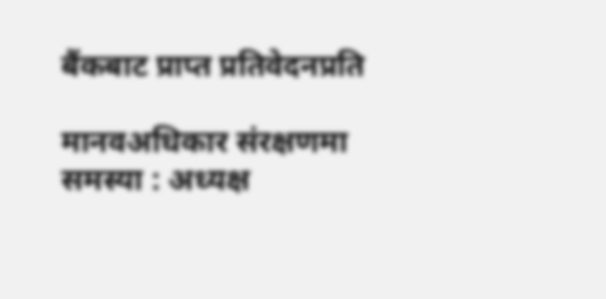बैंकबाट प्राप्त प्रतिवेदनप्रति

मानवअधिकार संरक्षणमा समस्या : अध्यक्ष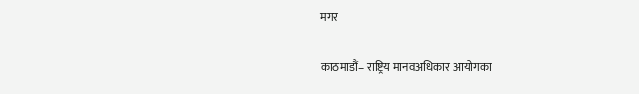मगर

काठमाडौं– राष्ट्रिय मानवअधिकार आयोगका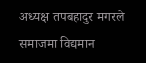अध्यक्ष तपबहादुर मगरले समाजमा विद्यमान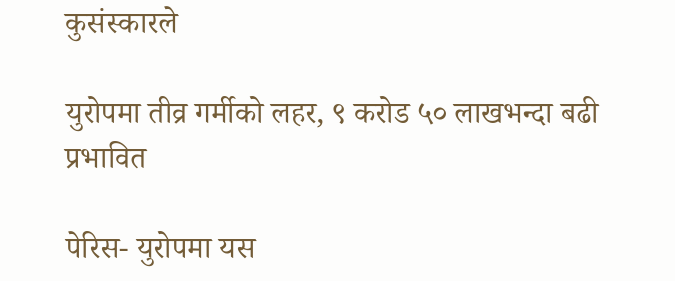कुसंस्कारले

युरोपमा तीव्र गर्मीको लहर, ९ करोड ५० लाखभन्दा बढी प्रभावित

पेरिस- युरोपमा यस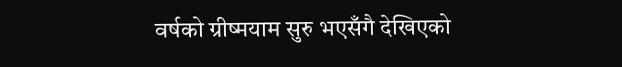वर्षको ग्रीष्मयाम सुरु भएसँगै देखिएको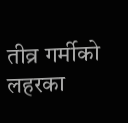तीव्र गर्मीको लहरका